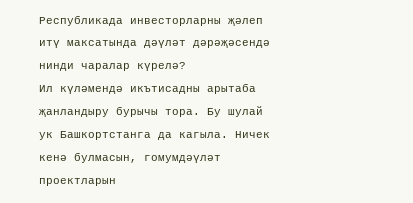Республикада инвесторларны җәлеп итү максатында дәүләт дәрәҗәсендә нинди чаралар күрелә?
Ил күләмендә икътисадны арытаба җанландыру бурычы тора. Бу шулай ук Башкортстанга да кагыла. Ничек кенә булмасын, гомумдәүләт проектларын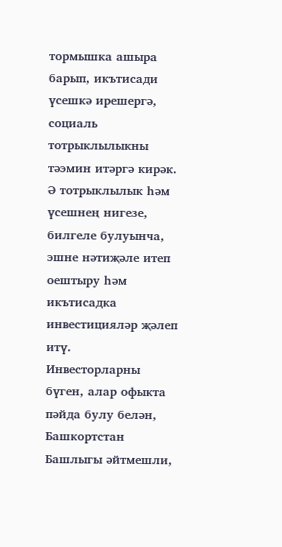тормышка ашыра барып, икътисади үсешкә ирешергә, социаль тотрыклылыкны тәэмин итәргә кирәк. Ә тотрыклылык һәм үсешнең нигезе, билгеле булуынча, эшне нәтиҗәле итеп оештыру һәм икътисадка инвестицияләр җәлеп итү.
Инвесторларны бүген, алар офыкта пәйда булу белән, Башкортстан Башлыгы әйтмешли,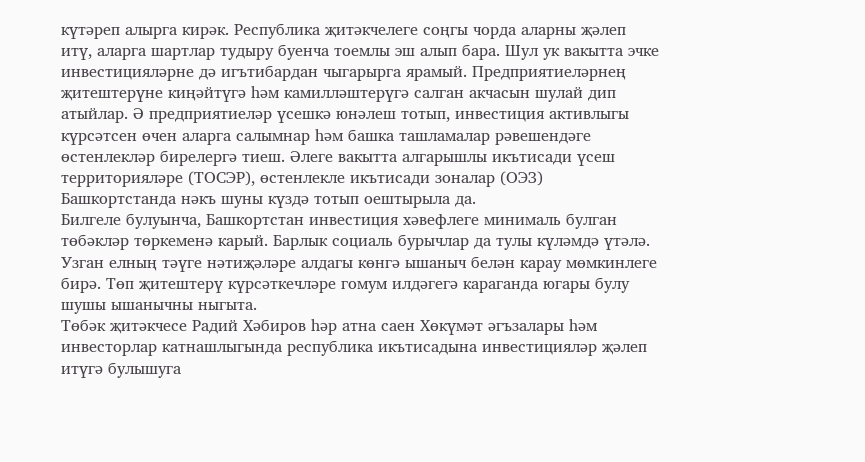күтәреп алырга кирәк. Республика җитәкчелеге соңгы чорда аларны җәлеп итү, аларга шартлар тудыру буенча тоемлы эш алып бара. Шул ук вакытта эчке инвестицияләрне дә игътибардан чыгарырга ярамый. Предприятиеләрнең җитештерүне киңәйтүгә һәм камилләштерүгә салган акчасын шулай дип атыйлар. Ә предприятиеләр үсешкә юнәлеш тотып, инвестиция активлыгы күрсәтсен өчен аларга салымнар һәм башка ташламалар рәвешендәге өстенлекләр бирелергә тиеш. Әлеге вакытта алгарышлы икътисади үсеш территорияләре (ТОСЭР), өстенлекле икътисади зоналар (ОЭЗ) Башкортстанда нәкъ шуны күздә тотып оештырыла да.
Билгеле булуынча, Башкортстан инвестиция хәвефлеге минималь булган төбәкләр төркеменә карый. Барлык социаль бурычлар да тулы күләмдә үтәлә. Узган елның тәүге нәтиҗәләре алдагы көнгә ышаныч белән карау мөмкинлеге бирә. Төп җитештерү күрсәткечләре гомум илдәгегә караганда югары булу шушы ышанычны ныгыта.
Төбәк җитәкчесе Радий Хәбиров һәр атна саен Хөкүмәт әгъзалары һәм инвесторлар катнашлыгында республика икътисадына инвестицияләр җәлеп итүгә булышуга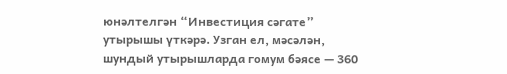юнәлтелгән “Инвестиция сәгате” утырышы үткәрә. Узган ел, мәсәлән, шундый утырышларда гомум бәясе — 360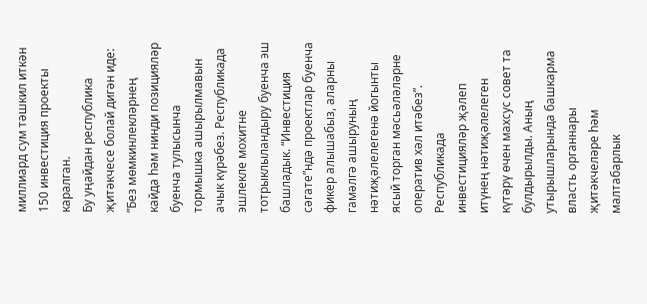миллиард сум тәшкил иткән 150 инвестиция проекты каралган.
Бу уңайдан республика җитәкчесе болай дигән иде: ”Без мөмкинлекләрнең кайда һәм нинди позицияләр буенча тулысынча тормышка ашырылмавын ачык күрәбез. Республикада эшлекле мохитне тотрыклыландыру буенча эш башладык. “Инвестиция сәгате”ндә проектлар буенча фикер алышабыз, аларны гамәлгә ашыруның нәтиҗәлелегенә йогынты ясый торган мәсьәләләрне оператив хәл итәбез”.
Республикада инвестицияләр җәлеп итүнең нәтиҗәлелеген күтәрү өчен махсус совет та булдырылды. Аның утырышларында башкарма власть органнары җитәкчеләре һәм малтабарлык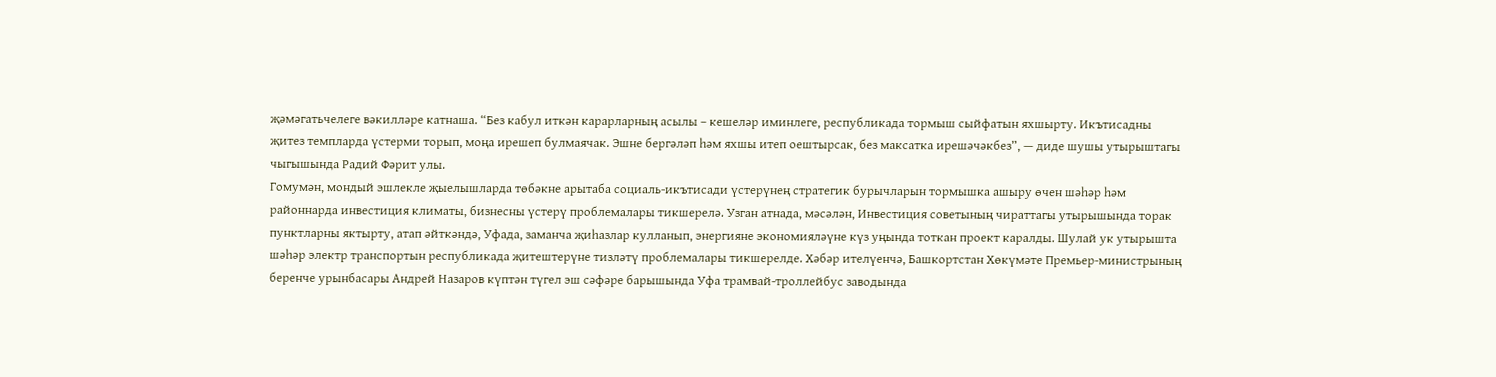җәмәгатьчелеге вәкилләре катнаша. “Без кабул иткән карарларның асылы – кешеләр иминлеге, республикада тормыш сыйфатын яхшырту. Икътисадны җитез темпларда үстерми торып, моңа ирешеп булмаячак. Эшне бергәләп һәм яхшы итеп оештырсак, без максатка ирешәчәкбез”, — диде шушы утырыштагы чыгышында Радий Фәрит улы.
Гомумән, мондый эшлекле җыелышларда төбәкне арытаба социаль-икътисади үстерүнең стратегик бурычларын тормышка ашыру өчен шәһәр һәм районнарда инвестиция климаты, бизнесны үстерү проблемалары тикшерелә. Узган атнада, мәсәлән, Инвестиция советының чираттагы утырышында торак пунктларны яктырту, атап әйткәндә, Уфада, заманча җиһазлар кулланып, энергияне экономияләүне күз уңында тоткан проект каралды. Шулай ук утырышта шәһәр электр транспортын республикада җитештерүне тизләтү проблемалары тикшерелде. Хәбәр ителүенчә, Башкортстан Хөкүмәте Премьер-министрының беренче урынбасары Андрей Назаров күптән түгел эш сәфәре барышында Уфа трамвай-троллейбус заводында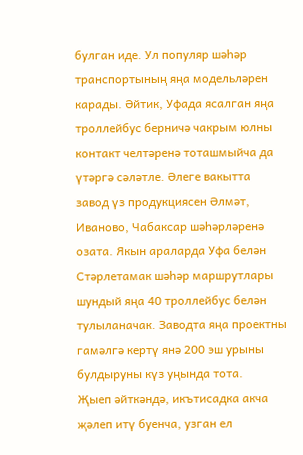булган иде. Ул популяр шәһәр транспортының яңа модельләрен карады. Әйтик, Уфада ясалган яңа троллейбус берничә чакрым юлны контакт челтәренә тоташмыйча да үтәргә сәләтле. Әлеге вакытта завод үз продукциясен Әлмәт, Иваново, Чабаксар шәһәрләренә озата. Якын араларда Уфа белән Стәрлетамак шәһәр маршрутлары шундый яңа 40 троллейбус белән тулыланачак. Заводта яңа проектны гамәлгә кертү янә 200 эш урыны булдыруны күз уңында тота.
Җыеп әйткәндә, икътисадка акча җәлеп итү буенча, узган ел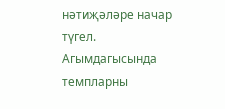нәтиҗәләре начар түгел. Агымдагысында темпларны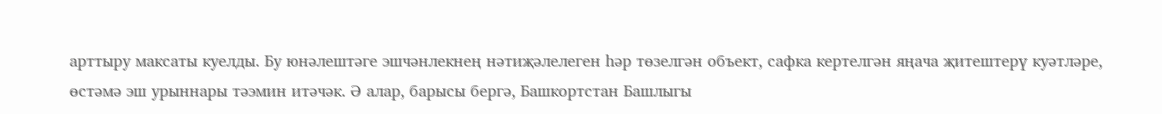арттыру максаты куелды. Бу юнәлештәге эшчәнлекнең нәтиҗәлелеген һәр төзелгән объект, сафка кертелгән яңача җитештерү куәтләре, өстәмә эш урыннары тәэмин итәчәк. Ә алар, барысы бергә, Башкортстан Башлыгы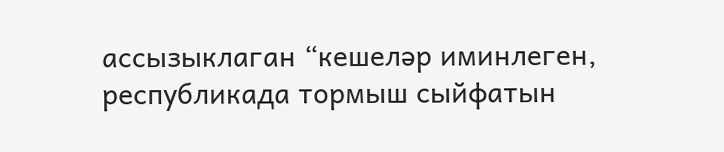ассызыклаган “кешеләр иминлеген, республикада тормыш сыйфатын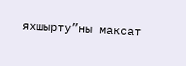яхшырту”ны максат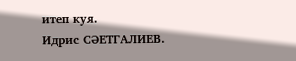итеп куя.
Идрис СӘЕТГАЛИЕВ.